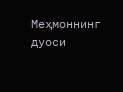Меҳмоннинг дуоси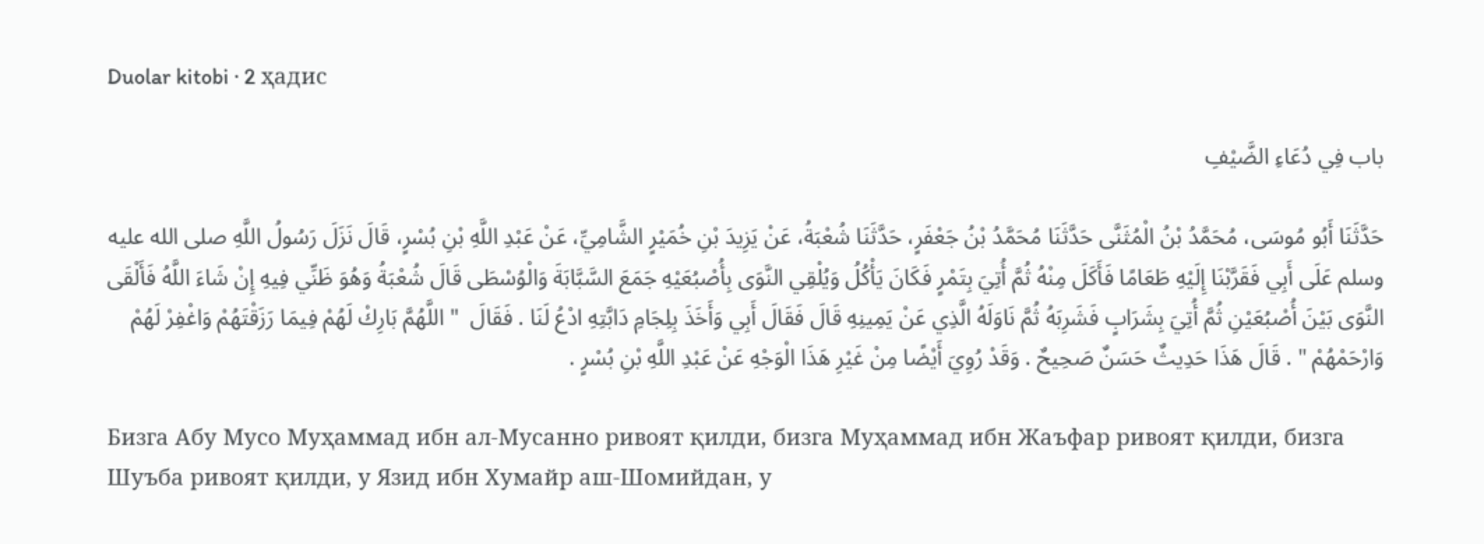Duolar kitobi · 2 ҳадис

باب فِي دُعَاءِ الضَّيْفِ

حَدَّثَنَا أَبُو مُوسَى، مُحَمَّدُ بْنُ الْمُثَنَّى حَدَّثَنَا مُحَمَّدُ بْنُ جَعْفَرٍ، حَدَّثَنَا شُعْبَةُ، عَنْ يَزِيدَ بْنِ خُمَيْرٍ الشَّامِيِّ، عَنْ عَبْدِ اللَّهِ بْنِ بُسْرٍ، قَالَ نَزَلَ رَسُولُ اللَّهِ صلى الله عليه وسلم عَلَى أَبِي فَقَرَّبْنَا إِلَيْهِ طَعَامًا فَأَكَلَ مِنْهُ ثُمَّ أُتِيَ بِتَمْرٍ فَكَانَ يَأْكُلُ وَيُلْقِي النَّوَى بِأُصْبُعَيْهِ جَمَعَ السَّبَّابَةَ وَالْوُسْطَى قَالَ شُعْبَةُ وَهُوَ ظَنِّي فِيهِ إِنْ شَاءَ اللَّهُ فَأَلْقَى النَّوَى بَيْنَ أُصْبُعَيْنِ ثُمَّ أُتِيَ بِشَرَابٍ فَشَرِبَهُ ثُمَّ نَاوَلَهُ الَّذِي عَنْ يَمِينِهِ قَالَ فَقَالَ أَبِي وَأَخَذَ بِلِجَامِ دَابَّتِهِ ادْعُ لَنَا . فَقَالَ  " اللَّهُمَّ بَارِكْ لَهُمْ فِيمَا رَزَقْتَهُمْ وَاغْفِرْ لَهُمْ وَارْحَمْهُمْ " . قَالَ هَذَا حَدِيثٌ حَسَنٌ صَحِيحٌ . وَقَدْ رُوِيَ أَيْضًا مِنْ غَيْرِ هَذَا الْوَجْهِ عَنْ عَبْدِ اللَّهِ بْنِ بُسْرٍ .

Бизга Абу Мусо Муҳаммад ибн ал-Мусанно ривоят қилди, бизга Муҳаммад ибн Жаъфар ривоят қилди, бизга Шуъба ривоят қилди, у Язид ибн Хумайр аш-Шомийдан, у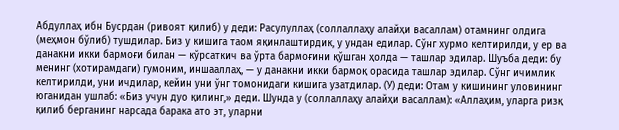Абдуллаҳ ибн Бусрдан (ривоят қилиб) у деди: Расулуллаҳ (соллаллаҳу алайҳи васаллам) отамнинг олдига (меҳмон бўлиб) тушдилар. Биз у кишига таом яқинлаштирдик, у ундан едилар. Сўнг хурмо келтирилди, у ер ва данакни икки бармоғи билан — кўрсаткич ва ўрта бармоғини қўшган ҳолда — ташлар эдилар. Шуъба деди: бу менинг (хотирамдаги) гумоним, иншааллаҳ, — у данакни икки бармоқ орасида ташлар эдилар. Сўнг ичимлик келтирилди, уни ичдилар, кейин уни ўнг томонидаги кишига узатдилар. (У) деди: Отам у кишининг уловининг юганидан ушлаб: «Биз учун дуо қилинг,» деди. Шунда у (соллаллаҳу алайҳи васаллам): «Аллаҳим, уларга ризқ қилиб берганинг нарсада барака ато эт, уларни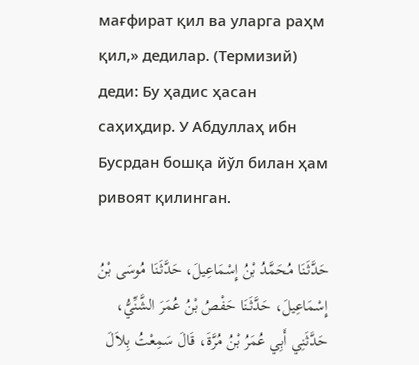мағфират қил ва уларга раҳм қил,» дедилар. (Термизий) деди: Бу ҳадис ҳасан саҳиҳдир. У Абдуллаҳ ибн Бусрдан бошқа йўл билан ҳам ривоят қилинган.

حَدَّثَنَا مُحَمَّدُ بْنُ إِسْمَاعِيلَ، حَدَّثَنَا مُوسَى بْنُ إِسْمَاعِيلَ، حَدَّثَنَا حَفْصُ بْنُ عُمَرَ الشَّنِّيُّ، حَدَّثَنِي أَبِي عُمَرُ بْنُ مُرَّةَ، قَالَ سَمِعْتُ بِلاَلَ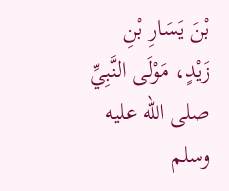بْنَ يَسَارِ بْنِ زَيْدٍ، مَوْلَى النَّبِيِّ صلى الله عليه وسلم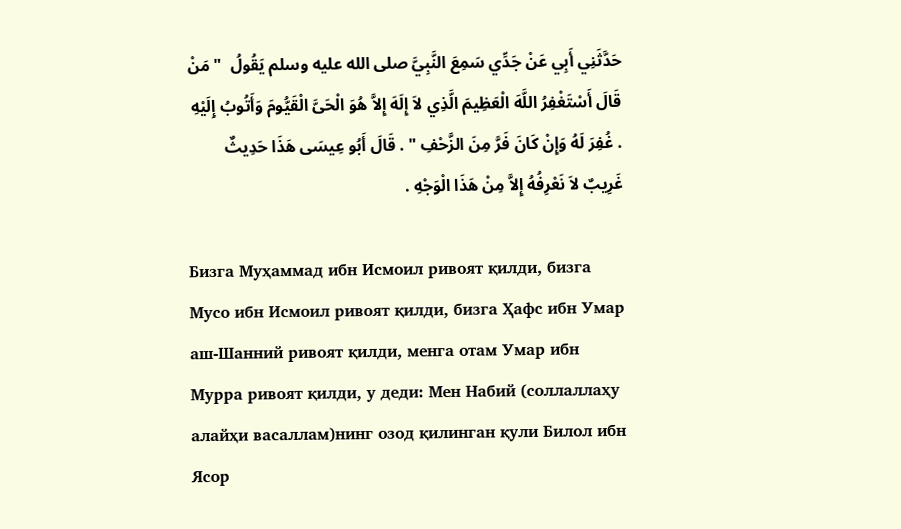حَدَّثَنِي أَبِي عَنْ جَدِّي سَمِعَ النَّبِيَّ صلى الله عليه وسلم يَقُولُ  " مَنْ قَالَ أَسْتَغْفِرُ اللَّهَ الْعَظِيمَ الَّذِي لاَ إِلَهَ إِلاَّ هُوَ الْحَىَّ الْقَيُّومَ وَأَتُوبُ إِلَيْهِ . غُفِرَ لَهُ وَإِنْ كَانَ فَرَّ مِنَ الزَّحْفِ " . قَالَ أَبُو عِيسَى هَذَا حَدِيثٌ غَرِيبٌ لاَ نَعْرِفُهُ إِلاَّ مِنْ هَذَا الْوَجْهِ .

Бизга Муҳаммад ибн Исмоил ривоят қилди, бизга Мусо ибн Исмоил ривоят қилди, бизга Ҳафс ибн Умар аш-Шанний ривоят қилди, менга отам Умар ибн Мурра ривоят қилди, у деди: Мен Набий (соллаллаҳу алайҳи васаллам)нинг озод қилинган қули Билол ибн Ясор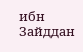ибн Зайддан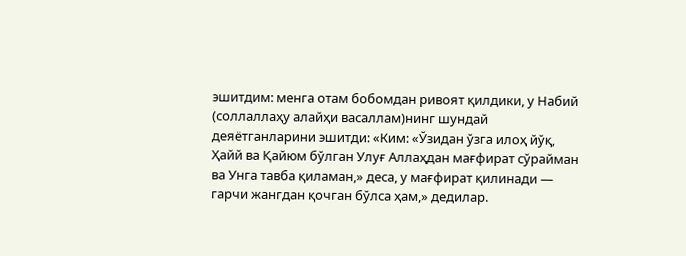эшитдим: менга отам бобомдан ривоят қилдики, у Набий (соллаллаҳу алайҳи васаллам)нинг шундай деяётганларини эшитди: «Ким: «Ўзидан ўзга илоҳ йўқ, Ҳайй ва Қайюм бўлган Улуғ Аллаҳдан мағфират сўрайман ва Унга тавба қиламан,» деса, у мағфират қилинади — гарчи жангдан қочган бўлса ҳам,» дедилар.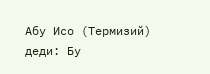Абу Исо (Термизий) деди: Бу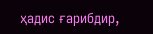ҳадис ғарибдир,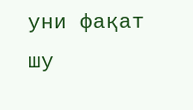уни фақат шу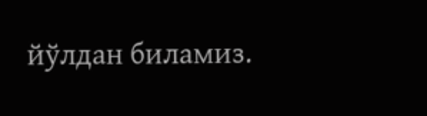йўлдан биламиз.